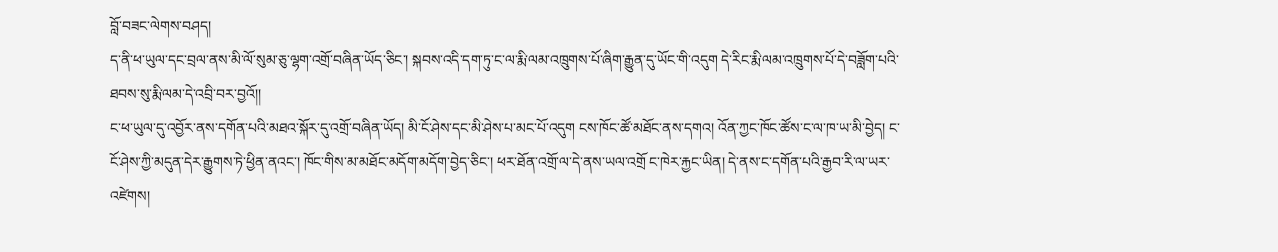བློ་བཟང་ལེགས་བཤད།
ད་ནི་ཕ་ཡུལ་དང་བྲལ་ནས་མི་ལོ་སུམ་ཅུ་ལྷག་འགྲོ་བཞིན་ཡོད་ཅིང་། སྐབས་འདི་དག་ཏུ་ང་ལ་རྨི་ལམ་འཁྲུགས་པོ་ཞིག་རྒྱུན་དུ་ཡོང་གི་འདུག དེ་རིང་རྨི་ལམ་འཁྲུགས་པོ་དེ་བཟློག་པའི་ཐབས་སུ་རྨི་ལམ་དེ་འབྲི་བར་བྱའོ།།
ང་ཕ་ཡུལ་དུ་འབྱོར་ནས་དགོན་པའི་མཐའ་སྐོར་དུ་འགྲོ་བཞིན་ཡོད། མི་ངོ་ཤེས་དང་མི་ཤེས་པ་མང་པོ་འདུག ངས་ཁོང་ཚོ་མཐོང་ནས་དགའ། འོན་ཀྱང་ཁོང་ཚོས་ང་ལ་ཁ་ཡ་མི་བྱེད། ང་ངོ་ཤེས་ཀྱི་མདུན་དེར་རྒྱུགས་ཏེ་ཕྱིན་ནའང་། ཁོང་གིས་མ་མཐོང་མདོག་མདོག་བྱེད་ཅིང་། ཕར་ཐོན་འགྲོ་ལ་དེ་ནས་ཡལ་འགྲོ ང་ཁེར་རྐྱང་ཡིན། དེ་ནས་ང་དགོན་པའི་རྒྱབ་རི་ལ་ཡར་འཛེགས།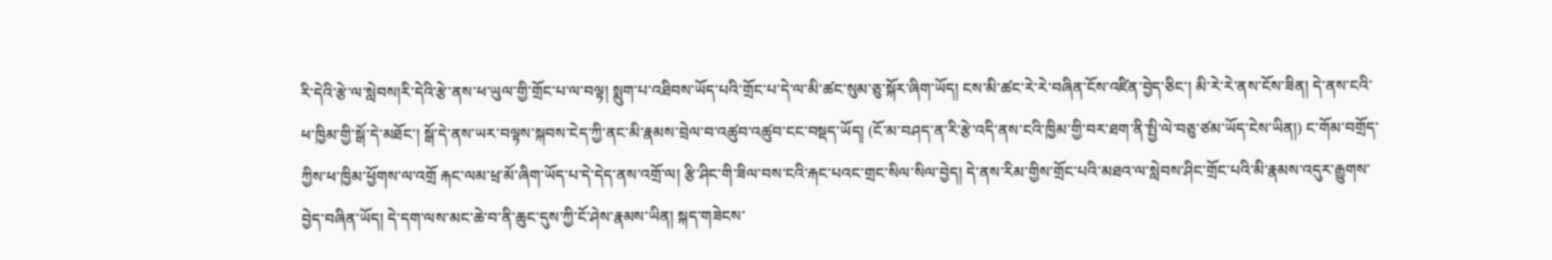རི་དེའི་རྩེ་ལ་སླེབས།རི་དེའི་རྩེ་ནས་ཕ་ཡུལ་གྱི་གྲོང་པ་ལ་བལྟ། སྨུག་པ་འཐིབས་ཡོད་པའི་གྲོང་པ་དེ་ལ་མི་ཚང་སུམ་ཅུ་སྐོར་ཞིག་ཡོད། ངས་མི་ཚང་རེ་རེ་བཞིན་ངོས་འཛིན་བྱེད་ཅིང་། མི་རེ་རེ་ནས་ངོས་ཟིན། དེ་ནས་ངའི་ཕ་ཁྱིམ་གྱི་སྒོ་དེ་མཐོང་། སྒོ་དེ་ནས་ཡར་བལྟས་སྐབས་ངེད་ཀྱི་ནང་མི་རྣམས་བྲེལ་བ་འཚུབ་འཚུབ་ངང་བསྡད་ཡོད། (ངོ་མ་བཤད་ན་རི་རྩེ་འདི་ནས་ངའི་ཁྱིམ་གྱི་བར་ཐག་ནི་སྤྱི་ལེ་བཅུ་ཙམ་ཡོད་ངེས་ཡིན།) ང་གོམ་བགྲོད་ཀྱིས་ཕ་ཁྱིམ་ཕྱོགས་ལ་འགྲོ རྐང་ལམ་ཕྲ་མོ་ཞིག་ཡོད་པ་དེ་དེད་ནས་འགྲོ་ལ། རྩི་ཤིང་གི་ཟིལ་བས་ངའི་རྐང་པའང་གྲང་སིལ་སིལ་བྱེད། དེ་ནས་རིམ་གྱིས་གྲོང་པའི་མཐའ་ལ་སླེབས་ཤིང་གྲོང་པའི་མི་རྣམས་འདུར་རྒྱུགས་བྱེད་བཞིན་ཡོད། དེ་དག་ལས་མང་ཆེ་བ་ནི་ཆུང་དུས་ཀྱི་ངོ་ཤེས་རྣམས་ཡིན། སྐད་གཟེངས་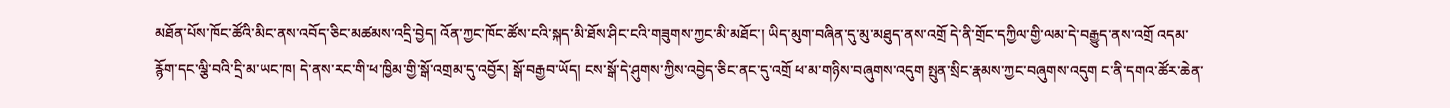མཐོན་པོས་ཁོང་ཚོའི་མིང་ནས་འབོད་ཅིང་མཚམས་འདྲི་བྱེད། འོན་ཀྱང་ཁོང་ཚོས་ངའི་སྐད་མི་ཐོས་ཤིང་ངའི་གཟུགས་ཀྱང་མི་མཐོང་། ཡིད་མུག་བཞིན་དུ་མུ་མཐུད་ནས་འགྲོ དེ་ནི་གྲོང་དཀྱིལ་གྱི་ལམ་དེ་བརྒྱུད་ནས་འགྲོ འདམ་རྙོག་དང་ལྕི་བའི་དྲི་མ་ཡང་ཁ། དེ་ནས་རང་གི་ཕ་ཁྱིམ་གྱི་སྒོ་འགྲམ་དུ་འབྱོར། སྒོ་བརྒྱབ་ཡོད། ངས་སྒོ་དེ་ཤུགས་ཀྱིས་འབྱེད་ཅིང་ནང་དུ་འགྲོ ཕ་མ་གཉིས་བཞུགས་འདུག སྤུན་སྲིང་རྣམས་ཀྱང་བཞུགས་འདུག ང་ནི་དགའ་ཚོར་ཆེན་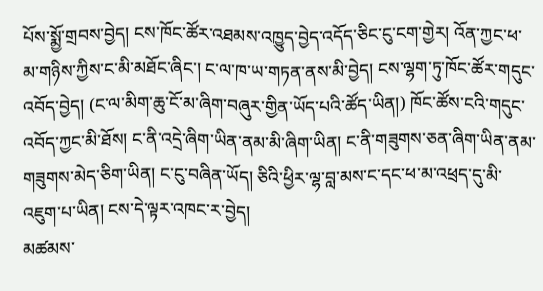པོས་སྨྱོ་གྲབས་བྱེད། ངས་ཁོང་ཚོར་འཐམས་འཁྱུད་བྱེད་འདོད་ཅིང་ངུ་ངག་གྱེར། འོན་ཀྱང་ཕ་མ་གཉིས་ཀྱིས་ང་མི་མཐོང་ཞིང་། ང་ལ་ཁ་ཡ་གཏན་ནས་མི་བྱེད། ངས་ལྷག་ཏུ་ཁོང་ཚོར་གདུང་འབོད་བྱེད། (ང་ལ་མིག་ཆུ་ངོ་མ་ཞིག་བཞུར་གྱིན་ཡོད་པའི་ཚོད་ཡིན།) ཁོང་ཚོས་ངའི་གདུང་འབོད་ཀྱང་མི་ཐོས། ང་ནི་འདྲེ་ཞིག་ཡིན་ནམ་མི་ཞིག་ཡིན། ང་ནི་གཟུགས་ཅན་ཞིག་ཡིན་ནམ་གཟུགས་མེད་ཅིག་ཡིན། ང་ངུ་བཞིན་ཡོད། ཅིའི་ཕྱིར་ལྷ་བླ་མས་ང་དང་ཕ་མ་འཕྲད་དུ་མི་འཇུག་པ་ཡིན། ངས་དེ་ལྟར་འཁང་ར་བྱེད།
མཚམས་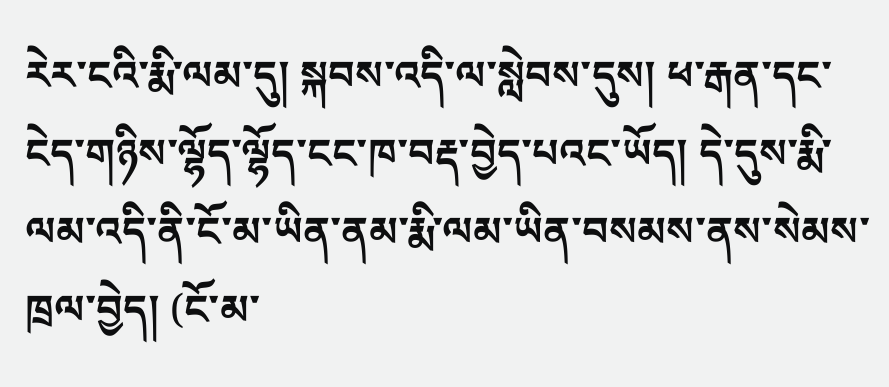རེར་ངའི་རྨི་ལམ་དུ། སྐབས་འདི་ལ་སླེབས་དུས། ཕ་རྒན་དང་ངེད་གཉིས་ལྷོད་ལྷོད་ངང་ཁ་བརྡ་བྱེད་པའང་ཡོད། དེ་དུས་རྨི་ལམ་འདི་ནི་ངོ་མ་ཡིན་ནམ་རྨི་ལམ་ཡིན་བསམས་ནས་སེམས་ཁྲལ་བྱེད། (ངོ་མ་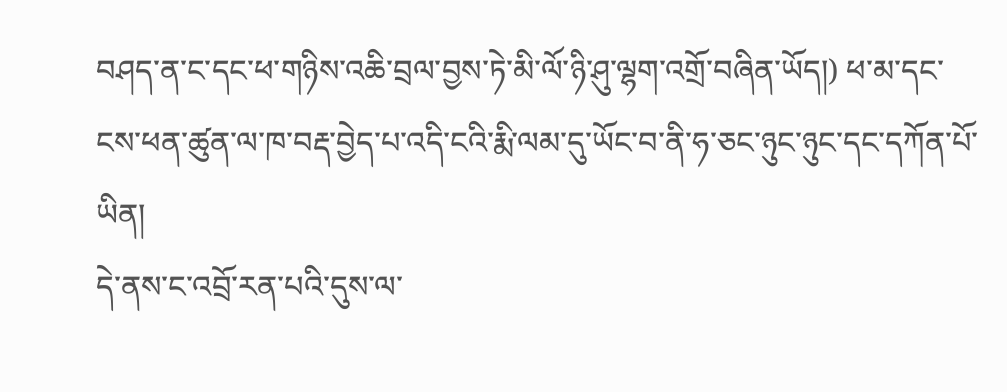བཤད་ན་ང་དང་ཕ་གཉིས་འཆི་བྲལ་བྱས་ཏེ་མི་ལོ་ཉི་ཤུ་ལྷག་འགྲོ་བཞིན་ཡོད།) ཕ་མ་དང་ངས་ཕན་ཚུན་ལ་ཁ་བརྡ་བྱེད་པ་འདི་ངའི་རྨི་ལམ་དུ་ཡོང་བ་ནི་ཧ་ཅང་ཉུང་ཉུང་དང་དཀོན་པོ་ཡིན།
དེ་ནས་ང་འབྲོ་རན་པའི་དུས་ལ་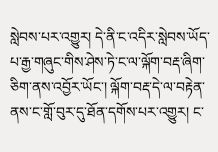སླེབས་པར་འགྱུར། དེ་ནི་ང་འདིར་སླེབས་ཡོད་པ་རྒྱ་གཞུང་གིས་ཤེས་ཏེ་ང་ལ་ལྐོག་བརྡ་ཞིག་ཅིག་ནས་འབྱོར་ཡོང་། ལྐོག་བརྡ་དེ་ལ་བརྟེན་ནས་ང་གློ་བུར་དུ་ཐོན་དགོས་པར་འགྱུར། ང་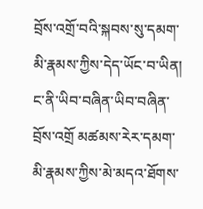བྲོས་འགྲོ་བའི་སྐབས་སུ་དམག་མི་རྣམས་ཀྱིས་དེད་ཡོང་བ་ཡིན། ང་ནི་ཡིབ་བཞིན་ཡིབ་བཞིན་བྲོས་འགྲོ མཚམས་རེར་དམག་མི་རྣམས་ཀྱིས་མེ་མདའ་ཐོགས་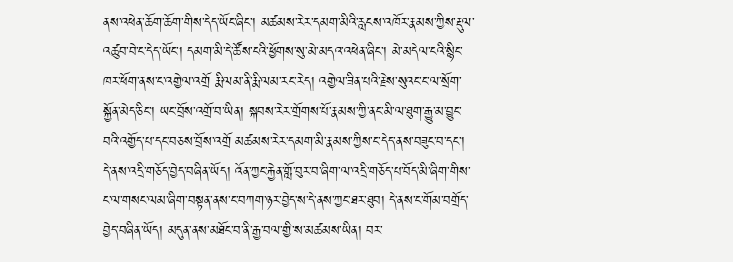ནས་འཕེན་ཆོག་ཆོག་གིས་དེད་ཡོང་ཞིང་། མཚམས་རེར་དམག་མིའི་རླངས་འཁོར་རྣམས་ཀྱིས་རྡུལ་འཚུབ་བེ་ང་དེད་ཡོང་། དམག་མི་དེ་ཚོས་ངའི་ཕྱོགས་སུ་མེ་མདའ་འཕེན་ཞིང་། མེ་མདེལ་ངའི་སྙིང་ཁར་ཕོག་ནས་ང་འགྱེལ་འགྲོ རྨི་ལམ་ནི་རྨི་ལམ་རང་རེད། འགྱེལ་ཟིན་པའི་རྗེས་སུའང་ང་ལ་སྲོག་སྐྱོན་མེད་ཅིང་། ཡང་བྲོས་འགྲོ་བ་ཡིན། སྐབས་རེར་གྲོགས་པོ་རྣམས་ཀྱི་ནང་མི་ལ་ཐུག་རྒྱུ་མ་བྱུང་བའི་འགྱོད་པ་དང་བཅས་བྲོས་འགྲོ མཚམས་རེར་དམག་མི་རྣམས་ཀྱིས་ང་དེད་ནས་བཟུང་བ་དང་། དེ་ནས་འདྲི་གཅོད་བྱེད་བཞིན་ཡོད། འོན་ཀྱང་རྐྱེན་གློ་བུར་བ་ཞིག་ལ་འདྲི་གཅོད་པ་བོད་མི་ཞིག་གིས་ང་ལ་གསང་ལམ་ཞིག་བསྟན་ནས་ང་བཀག་ཉར་བྱེད་ས་དེ་ནས་ཀྱང་ཐར་ཐུབ། དེ་ནས་ང་གོམ་བགྲོད་བྱེད་བཞིན་ཡོད། མདུན་ནས་མཐོང་བ་ནི་རྒྱ་བལ་གྱི་ས་མཚམས་ཡིན། བར་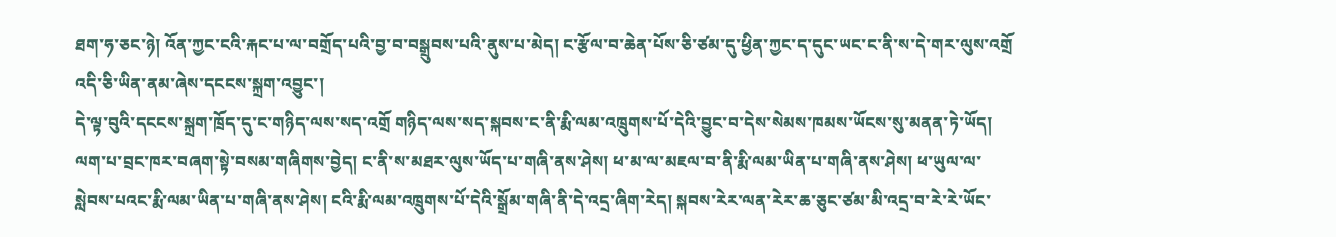ཐག་ཧ་ཅང་ཉེ། འོན་ཀྱང་ངའི་རྐང་པ་ལ་བགྲོད་པའི་བྱ་བ་བསྒྲུབས་པའི་ནུས་པ་མེད། ང་རྩོལ་བ་ཆེན་པོས་ཅི་ཙམ་དུ་ཕྱིན་ཀྱང་ད་དུང་ཡང་ང་ནི་ས་དེ་གར་ལུས་འགྲོ འདི་ཅི་ཡིན་ནམ་ཞེས་དངངས་སྐྲག་འབྱུང་།
དེ་ལྟ་བུའི་དངངས་སྐྲག་ཁྲོད་དུ་ང་གཉིད་ལས་སད་འགྲོ གཉིད་ལས་སད་སྐབས་ང་ནི་རྨི་ལམ་འཁྲུགས་པོ་དེའི་བྱུང་བ་དེས་སེམས་ཁམས་ཡོངས་སུ་མནན་ཏེ་ཡོད། ལག་པ་བྲང་ཁར་བཞག་སྟེ་བསམ་གཞིགས་བྱེད། ང་ནི་ས་མཐར་ལུས་ཡོད་པ་གཞི་ནས་ཤེས། ཕ་མ་ལ་མཇལ་བ་ནི་རྨི་ལམ་ཡིན་པ་གཞི་ནས་ཤེས། ཕ་ཡུལ་ལ་སླེབས་པའང་རྨི་ལམ་ཡིན་པ་གཞི་ནས་ཤེས། ངའི་རྨི་ལམ་འཁྲུགས་པོ་དེའི་སྒྲོམ་གཞི་ནི་དེ་འདྲ་ཞིག་རེད། སྐབས་རེར་ལན་རེར་ཆ་ཅུང་ཙམ་མི་འདྲ་བ་རེ་རེ་ཡོང་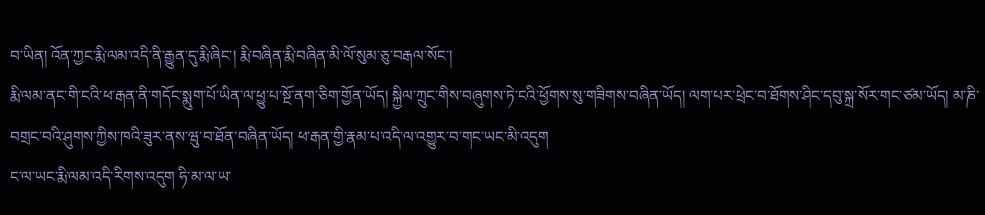བ་ཡིན། འོན་ཀྱང་རྨི་ལམ་འདི་ནི་རྒྱུན་དུ་རྨི་ཞིང་། རྨི་བཞིན་རྨི་བཞིན་མི་ལོ་སུམ་ཅུ་བརྒལ་སོང་།
རྨི་ལམ་ནང་གི་ངའི་ཕ་རྒན་ནི་གདོང་སྨུག་པོ་ཡིན་ལ་ཕྱུ་པ་སྔོ་ནག་ཅིག་གྱོན་ཡོད། སྐྱིལ་ཀྲུང་གིས་བཞུགས་ཏེ་ངའི་ཕྱོགས་སུ་གཟིགས་བཞིན་ཡོད། ལག་པར་ཕྲེང་བ་ཐོགས་ཤིང་དབུ་སྐྲ་སོར་གང་ཙམ་ཡོད། མ་ཎི་བགྲང་བའི་ཤུགས་ཀྱིས་ཁའི་ཟུར་ནས་ཝུ་བ་ཐོན་བཞིན་ཡོད། ཕ་རྒན་གྱི་རྣམ་པ་འདི་ལ་འགྱུར་བ་གང་ཡང་མི་འདུག
ང་ལ་ཡང་རྨི་ལམ་འདི་རིགས་འདུག ཧི་མ་ལ་ཡ་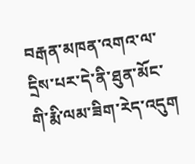བརྒན་མཁན་འགའ་ལ་དྲིས་པར་དེ་ནི་ཐུན་མོང་གི་རྨི་ལམ་ཟིག་རེད་འདུག